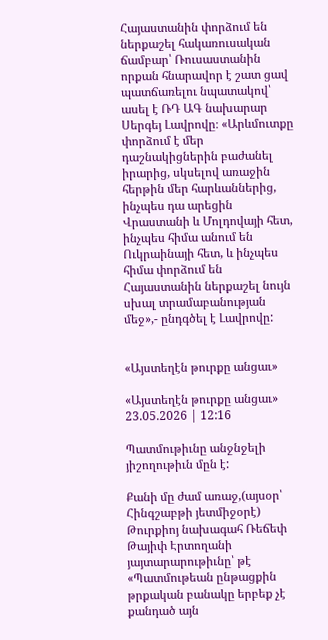Հայաստանին փորձում են ներքաշել հակառուսական ճամբար՝ Ռուսաստանին որքան հնարավոր է շատ ցավ պատճառելու նպատակով՝ ասել է ՌԴ ԱԳ նախարար Սերգեյ Լավրովը։ «Արևմուտքը փորձում է մեր դաշնակիցներին բաժանել իրարից, սկսելով առաջին հերթին մեր հարևաններից, ինչպես դա արեցին Վրաստանի և Մոլդովայի հետ, ինչպես հիմա անում են Ուկրաինայի հետ, և ինչպես հիմա փորձում են Հայաստանին ներքաշել նույն սխալ տրամաբանության մեջ»,- ընդգծել է Լավրովը:


«Այստեղէն թուրքը անցաւ»

«Այստեղէն թուրքը անցաւ»
23.05.2026 | 12:16

Պատմութիւնը անջնջելի յիշողութիւն մըն է:

Քանի մը ժամ առաջ,(այսօր՝ Հինգշաբթի յետմիջօրէ) Թուրքիոյ նախագահ Ռեճեփ Թայիփ Էրտողանի յայտարարութիւնը՝ թէ «Պատմութեան ընթացքին թրքական բանակը երբեք չէ քանդած այն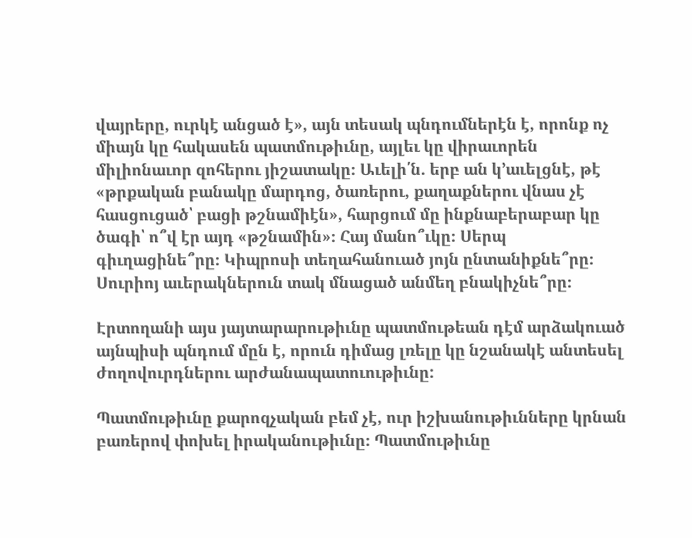վայրերը, ուրկէ անցած է», այն տեսակ պնդումներէն է, որոնք ոչ միայն կը հակասեն պատմութիւնը, այլեւ կը վիրաւորեն միլիոնաւոր զոհերու յիշատակը։ Աւելի՛ն. երբ ան կ’աւելցնէ, թէ «թրքական բանակը մարդոց, ծառերու, քաղաքներու վնաս չէ հասցուցած՝ բացի թշնամիէն», հարցում մը ինքնաբերաբար կը ծագի՝ ո՞վ էր այդ «թշնամին»։ Հայ մանո՞ւկը։ Սերպ գիւղացինե՞րը։ Կիպրոսի տեղահանուած յոյն ընտանիքնե՞րը։ Սուրիոյ աւերակներուն տակ մնացած անմեղ բնակիչնե՞րը։

Էրտողանի այս յայտարարութիւնը պատմութեան դէմ արձակուած այնպիսի պնդում մըն է, որուն դիմաց լռելը կը նշանակէ անտեսել ժողովուրդներու արժանապատուութիւնը:

Պատմութիւնը քարոզչական բեմ չէ, ուր իշխանութիւնները կրնան բառերով փոխել իրականութիւնը։ Պատմութիւնը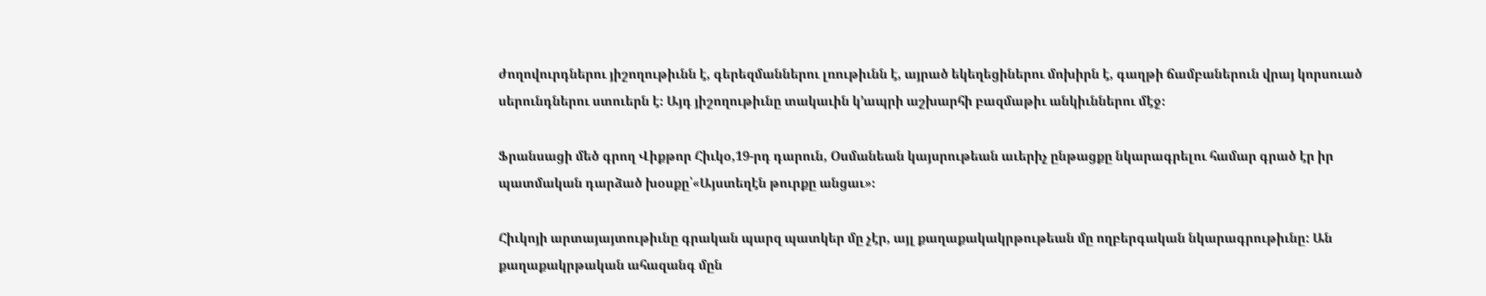ժողովուրդներու յիշողութիւնն է, գերեզմաններու լռութիւնն է, այրած եկեղեցիներու մոխիրն է, գաղթի ճամբաներուն վրայ կորսուած սերունդներու ստուերն է։ Այդ յիշողութիւնը տակաւին կ’ապրի աշխարհի բազմաթիւ անկիւններու մէջ։

Ֆրանսացի մեծ գրող Վիքթոր Հիւկօ,19-րդ դարուն, Օսմանեան կայսրութեան աւերիչ ընթացքը նկարագրելու համար գրած էր իր պատմական դարձած խօսքը՝«Այստեղէն թուրքը անցաւ»։

Հիւկոյի արտայայտութիւնը գրական պարզ պատկեր մը չէր, այլ քաղաքակակրթութեան մը ողբերգական նկարագրութիւնը: Ան քաղաքակրթական ահազանգ մըն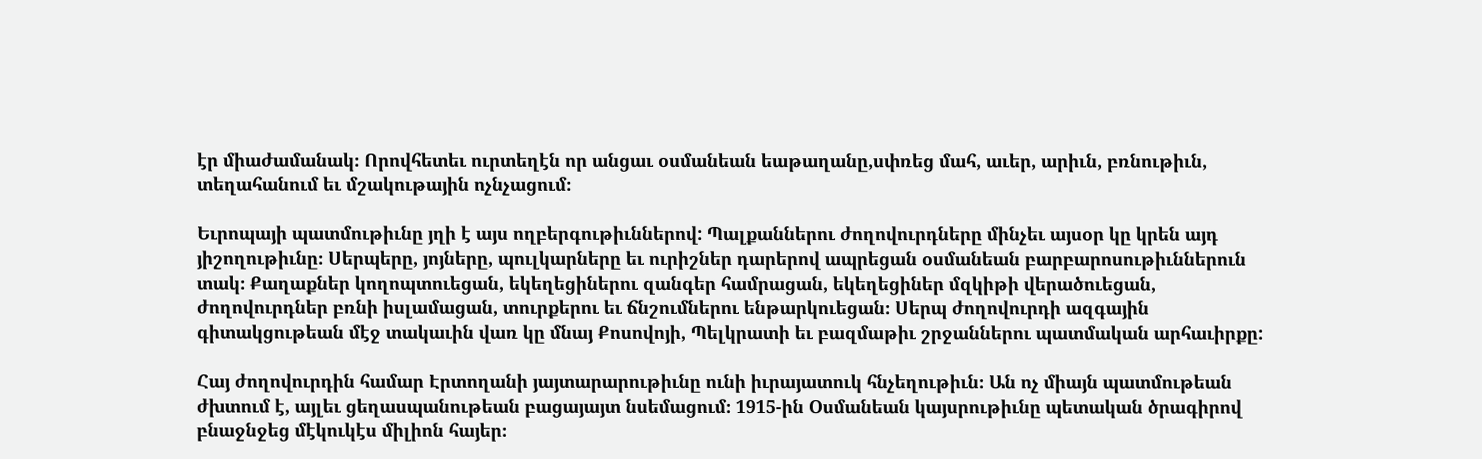էր միաժամանակ։ Որովհետեւ ուրտեղէն որ անցաւ օսմանեան եաթաղանը,սփռեց մահ, աւեր, արիւն, բռնութիւն, տեղահանում եւ մշակութային ոչնչացում։

Եւրոպայի պատմութիւնը յղի է այս ողբերգութիւններով: Պալքաններու ժողովուրդները մինչեւ այսօր կը կրեն այդ յիշողութիւնը։ Սերպերը, յոյները, պուլկարները եւ ուրիշներ դարերով ապրեցան օսմանեան բարբարոսութիւններուն տակ։ Քաղաքներ կողոպտուեցան, եկեղեցիներու զանգեր համրացան, եկեղեցիներ մզկիթի վերածուեցան, ժողովուրդներ բռնի իսլամացան, տուրքերու եւ ճնշումներու ենթարկուեցան։ Սերպ ժողովուրդի ազգային գիտակցութեան մէջ տակաւին վառ կը մնայ Քոսովոյի, Պելկրատի եւ բազմաթիւ շրջաններու պատմական արհաւիրքը:

Հայ ժողովուրդին համար Էրտողանի յայտարարութիւնը ունի իւրայատուկ հնչեղութիւն։ Ան ոչ միայն պատմութեան ժխտում է, այլեւ ցեղասպանութեան բացայայտ նսեմացում։ 1915-ին Օսմանեան կայսրութիւնը պետական ծրագիրով բնաջնջեց մէկուկէս միլիոն հայեր։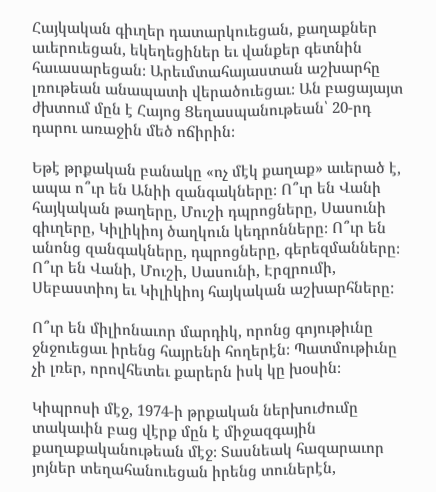Հայկական գիւղեր դատարկուեցան, քաղաքներ աւերուեցան, եկեղեցիներ եւ վանքեր գետնին հաւասարեցան։ Արեւմտահայաստան աշխարհը լռութեան անապատի վերածուեցաւ։ Ան բացայայտ ժխտում մըն է Հայոց Ցեղասպանութեան՝ 20-րդ դարու առաջին մեծ ոճիրին։

Եթէ թրքական բանակը «ոչ մէկ քաղաք» աւերած է, ապա ո՞ւր են Անիի զանգակները։ Ո՞ւր են Վանի հայկական թաղերը, Մուշի դպրոցները, Սասունի գիւղերը, Կիլիկիոյ ծաղկուն կեդրոնները։ Ո՞ւր են անոնց զանգակները, դպրոցները, գերեզմանները։ Ո՞ւր են Վանի, Մուշի, Սասունի, Էրզրումի, Սեբաստիոյ եւ Կիլիկիոյ հայկական աշխարհները:

Ո՞ւր են միլիոնաւոր մարդիկ, որոնց գոյութիւնը ջնջուեցաւ իրենց հայրենի հողերէն։ Պատմութիւնը չի լռեր, որովհետեւ քարերն իսկ կը խօսին։

Կիպրոսի մէջ, 1974-ի թրքական ներխուժումը տակաւին բաց վէրք մըն է միջազգային քաղաքականութեան մէջ։ Տասնեակ հազարաւոր յոյներ տեղահանուեցան իրենց տուներէն,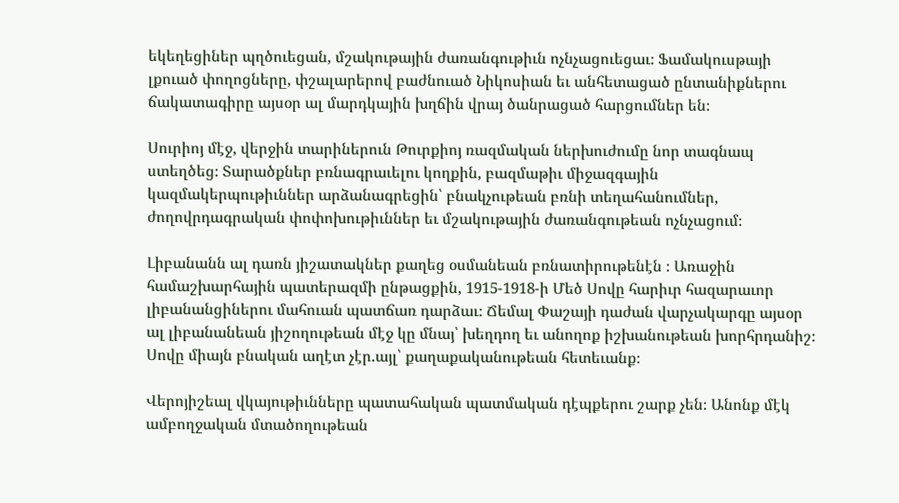եկեղեցիներ պղծուեցան, մշակութային ժառանգութիւն ոչնչացուեցաւ։ Ֆամակուսթայի լքուած փողոցները, փշալարերով բաժնուած Նիկոսիան եւ անհետացած ընտանիքներու ճակատագիրը այսօր ալ մարդկային խղճին վրայ ծանրացած հարցումներ են։

Սուրիոյ մէջ, վերջին տարիներուն Թուրքիոյ ռազմական ներխուժումը նոր տագնապ ստեղծեց։ Տարածքներ բռնագրաւելու կողքին, բազմաթիւ միջազգային կազմակերպութիւններ արձանագրեցին՝ բնակչութեան բռնի տեղահանումներ, ժողովրդագրական փոփոխութիւններ եւ մշակութային ժառանգութեան ոչնչացում։

Լիբանանն ալ դառն յիշատակներ քաղեց օսմանեան բռնատիրութենէն ։ Առաջին համաշխարհային պատերազմի ընթացքին, 1915-1918-ի Մեծ Սովը հարիւր հազարաւոր լիբանանցիներու մահուան պատճառ դարձաւ։ Ճեմալ Փաշայի դաժան վարչակարգը այսօր ալ լիբանանեան յիշողութեան մէջ կը մնայ՝ խեղդող եւ անողոք իշխանութեան խորհրդանիշ։ Սովը միայն բնական աղէտ չէր.այլ՝ քաղաքականութեան հետեւանք։

Վերոյիշեալ վկայութիւնները պատահական պատմական դէպքերու շարք չեն։ Անոնք մէկ ամբողջական մտածողութեան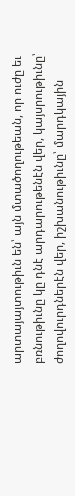արտայայտութիւն են՝ այն մտածողութեան, որ ուժը եւ բռնութիւնը կը դնէ արդարութենէն վեր, կայսրութիւնը՝ ժողովուրդներէն վեր, իշխանութիւնը՝ մարդկային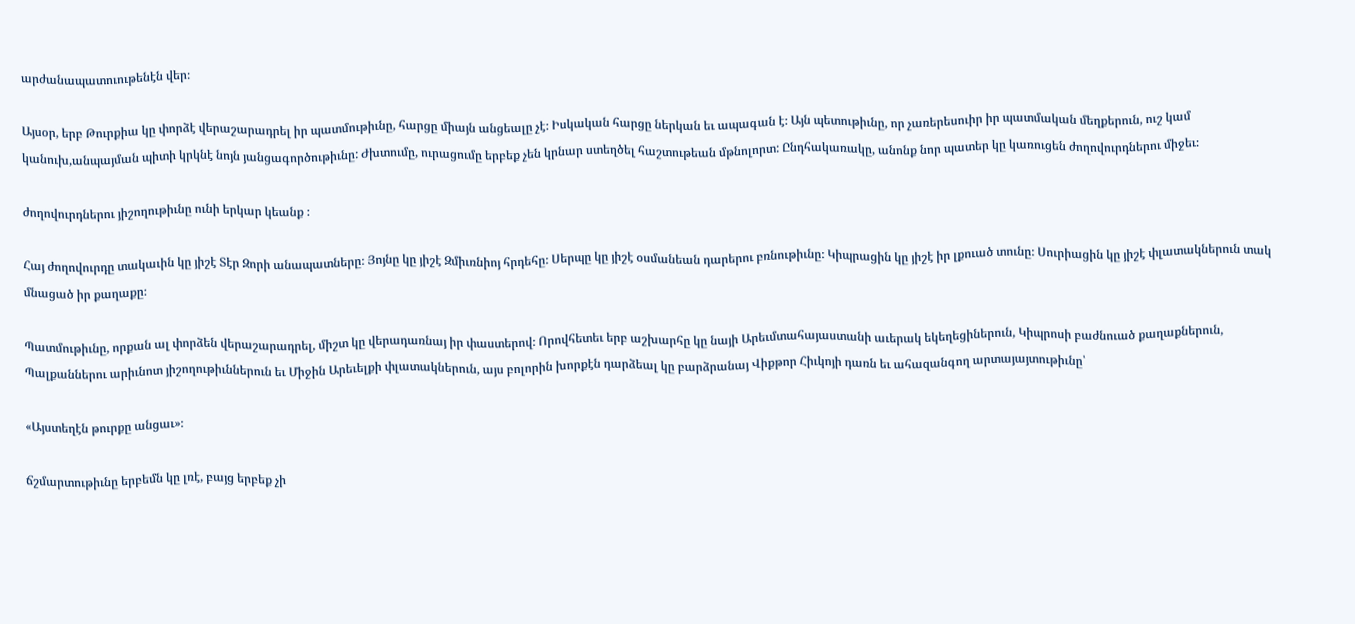արժանապատուութենէն վեր։

Այսօր, երբ Թուրքիա կը փորձէ վերաշարադրել իր պատմութիւնը, հարցը միայն անցեալը չէ։ Իսկական հարցը ներկան եւ ապագան է։ Այն պետութիւնը, որ չառերեսուիր իր պատմական մեղքերուն, ուշ կամ կանուխ,անպայման պիտի կրկնէ նոյն յանցագործութիւնը: Ժխտումը, ուրացումը երբեք չեն կրնար ստեղծել հաշտութեան մթնոլորտ: Ընդհակառակը, անոնք նոր պատեր կը կառուցեն ժողովուրդներու միջեւ։

ժողովուրդներու յիշողութիւնը ունի երկար կեանք ։

Հայ ժողովուրդը տակաւին կը յիշէ Տէր Զորի անապատները։ Յոյնը կը յիշէ Զմիւռնիոյ հրդեհը։ Սերպը կը յիշէ օսմանեան դարերու բռնութիւնը։ Կիպրացին կը յիշէ իր լքուած տունը։ Սուրիացին կը յիշէ փլատակներուն տակ մնացած իր քաղաքը։

Պատմութիւնը, որքան ալ փորձեն վերաշարադրել, միշտ կը վերադառնայ իր փաստերով։ Որովհետեւ երբ աշխարհը կը նայի Արեւմտահայաստանի աւերակ եկեղեցիներուն, Կիպրոսի բաժնուած քաղաքներուն, Պալքաններու արիւնոտ յիշողութիւններուն եւ Միջին Արեւելքի փլատակներուն, այս բոլորին խորքէն դարձեալ կը բարձրանայ Վիքթոր Հիւկոյի դառն եւ ահազանգող արտայայտութիւնը՝

«Այստեղէն թուրքը անցաւ»։

ճշմարտութիւնը երբեմն կը լռէ, բայց երբեք չի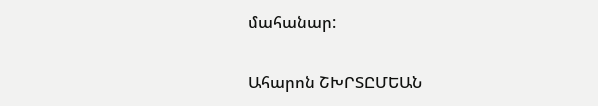մահանար:

Ահարոն ՇԽՐՏԸՄԵԱՆ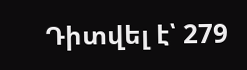Դիտվել է՝ 279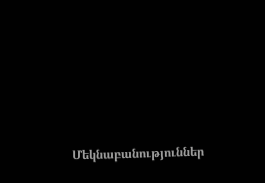Մեկնաբանություններ